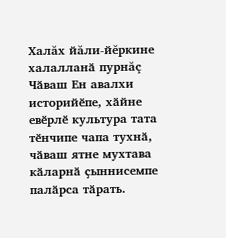Халăх йăли-йĕркине халалланӑ пурнăç
Чӑваш Ен авалхи историйӗпе, хӑйне евӗрлӗ культура тата тӗнчипе чапа тухнӑ, чӑваш ятне мухтава кӑларнӑ ҫыннисемпе палӑрса тӑрать.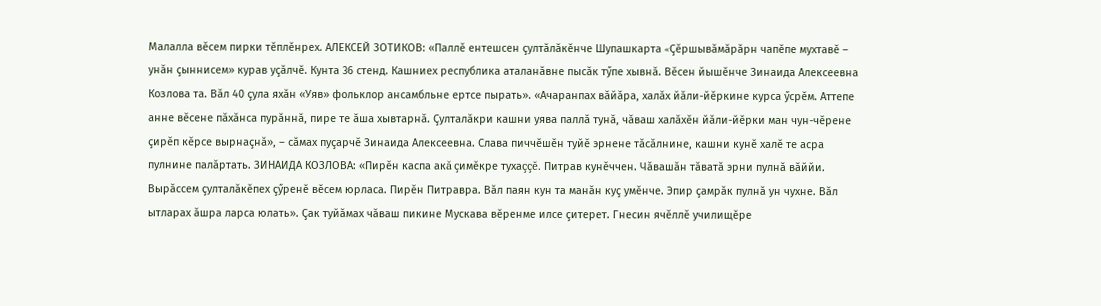Малалла вĕсем пирки тĕплĕнрех. АЛЕКСЕЙ ЗОТИКОВ: «Паллĕ ентешсен çултăлăкĕнче Шупашкарта «Çĕршывăмăрăрн чапĕпе мухтавĕ – унăн çыннисем» курав уçăлчĕ. Кунта 36 стенд. Кашниех республика аталанăвне пысăк тӳпе хывнă. Вĕсен йышĕнче Зинаида Алексеевна Козлова та. Вăл 40 çула яхăн «Уяв» фольклор ансамбльне ертсе пырать». «Ачаранпах вăйăра, халăх йăли-йĕркине курса ӳсрĕм. Аттепе анне вĕсене пăхăнса пурăннă, пире те ăша хывтарнă. Çулталăкри кашни уява паллă тунă, чăваш халăхĕн йăли-йĕрки ман чун-чĕрене çирĕп кĕрсе вырнаçнă», – сăмах пуçарчĕ Зинаида Алексеевна. Слава пиччĕшĕн туйĕ эрнене тăсăлнине, кашни кунĕ халĕ те асра пулнине палăртать. ЗИНАИДА КОЗЛОВА: «Пирĕн каспа акă çимĕкре тухаççĕ. Питрав кунĕччен. Чăвашăн тăватă эрни пулнă вăййи. Вырăссем çулталăкĕпех çӳренĕ вĕсем юрласа. Пирĕн Питравра. Вăл паян кун та манăн куç умĕнче. Эпир çамрăк пулнă ун чухне. Вăл ытларах ăшра ларса юлать». Çак туйăмах чăваш пикине Мускава вĕренме илсе çитерет. Гнесин ячĕллĕ училищĕре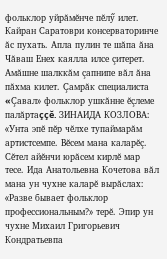фольклор уйрăмĕнче пĕлӳ илет. Кайран Саратоври консерваторинче ăс пухать. Апла пулин те шăпа ăна Чăваш Енех каялла илсе çитерет. Амăшне шалккăм çапнипе вăл ăна пăхма килет. Çамрăк специалиста «Çавал» фольклор ушкăнне ĕçлеме палăртаççĕ. ЗИНАИДА КОЗЛОВА: «Унта эпĕ пĕр чĕлхе тупаймарăм артистсемпе. Вĕсем мана каларĕç. Сĕтел айĕнчи юрăсем кирлĕ мар тесе. Ида Анатольевна Кочетова вăл мана ун чухне каларĕ вырăслах: «Разве бывает фольклор профессиональным?» терĕ. Эпир ун чухне Михаил Григорьевич Кондратьевпа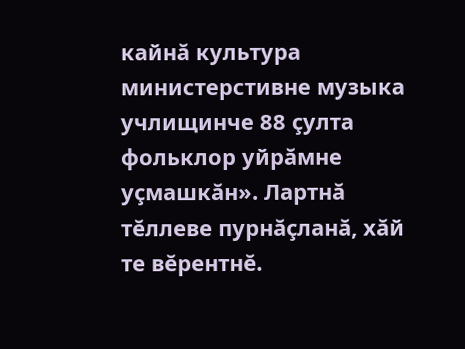кайнă культура министерстивне музыка учлищинче 88 çулта фольклор уйрăмне уçмашкăн». Лартнă тĕллеве пурнăçланă, хăй те вĕрентнĕ.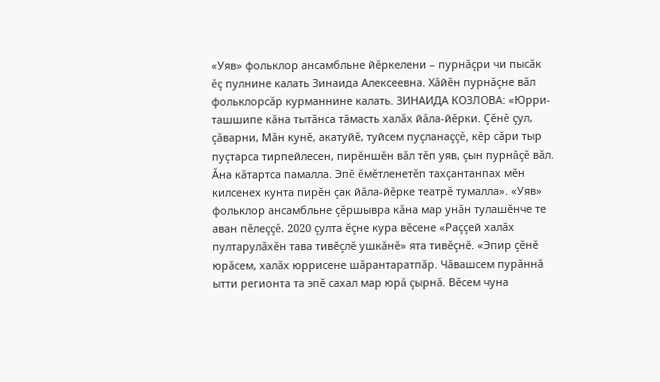«Уяв» фольклор ансамбльне йĕркелени – пурнăçри чи пысăк ĕç пулнине калать Зинаида Алексеевна. Хăйĕн пурнăçне вăл фольклорсăр курманнине калать. ЗИНАИДА КОЗЛОВА: «Юрри-ташшипе кăна тытăнса тăмасть халăх йăла-йĕрки. Çĕнĕ çул, çăварни, Мăн кунĕ, акатуйĕ, туйсем пуçланаççĕ, кĕр сăри тыр пуçтарса тирпейлесен, пирĕншĕн вăл тĕп уяв, çын пурнăçĕ вăл. Ăна кăтартса памалла. Эпĕ ĕмĕтленетĕп тахçантанпах мĕн килсенех кунта пирĕн çак йăла-йĕрке театрĕ тумалла». «Уяв» фольклор ансамбльне çĕршывра кăна мар унăн тулашĕнче те аван пĕлеççĕ. 2020 çулта ĕçне кура вĕсене «Раççей халăх пултарулăхĕн тава тивĕçлĕ ушкăнĕ» ята тивĕçнĕ. «Эпир çĕнĕ юрăсем, халăх юррисене шăрантаратпăр. Чăвашсем пурăннă ытти регионта та эпĕ сахал мар юрă çырнă. Вĕсем чуна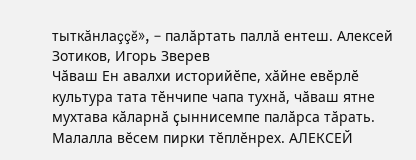тыткăнлаççĕ», – палăртать паллă ентеш. Алексей Зотиков, Игорь Зверев
Чӑваш Ен авалхи историйӗпе, хӑйне евӗрлӗ культура тата тӗнчипе чапа тухнӑ, чӑваш ятне мухтава кӑларнӑ ҫыннисемпе палӑрса тӑрать. Малалла вĕсем пирки тĕплĕнрех. АЛЕКСЕЙ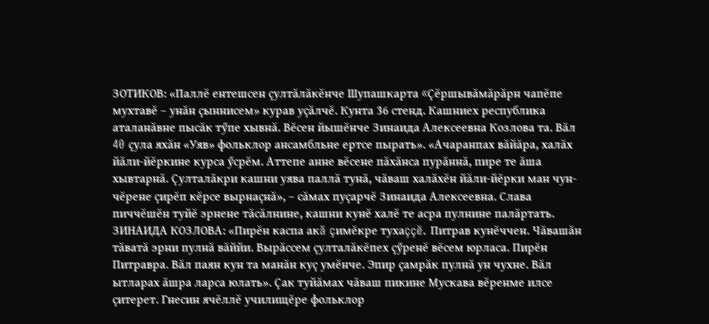ЗОТИКОВ: «Паллĕ ентешсен çултăлăкĕнче Шупашкарта «Çĕршывăмăрăрн чапĕпе мухтавĕ – унăн çыннисем» курав уçăлчĕ. Кунта 36 стенд. Кашниех республика аталанăвне пысăк тӳпе хывнă. Вĕсен йышĕнче Зинаида Алексеевна Козлова та. Вăл 40 çула яхăн «Уяв» фольклор ансамбльне ертсе пырать». «Ачаранпах вăйăра, халăх йăли-йĕркине курса ӳсрĕм. Аттепе анне вĕсене пăхăнса пурăннă, пире те ăша хывтарнă. Çулталăкри кашни уява паллă тунă, чăваш халăхĕн йăли-йĕрки ман чун-чĕрене çирĕп кĕрсе вырнаçнă», – сăмах пуçарчĕ Зинаида Алексеевна. Слава пиччĕшĕн туйĕ эрнене тăсăлнине, кашни кунĕ халĕ те асра пулнине палăртать. ЗИНАИДА КОЗЛОВА: «Пирĕн каспа акă çимĕкре тухаççĕ. Питрав кунĕччен. Чăвашăн тăватă эрни пулнă вăййи. Вырăссем çулталăкĕпех çӳренĕ вĕсем юрласа. Пирĕн Питравра. Вăл паян кун та манăн куç умĕнче. Эпир çамрăк пулнă ун чухне. Вăл ытларах ăшра ларса юлать». Çак туйăмах чăваш пикине Мускава вĕренме илсе çитерет. Гнесин ячĕллĕ училищĕре фольклор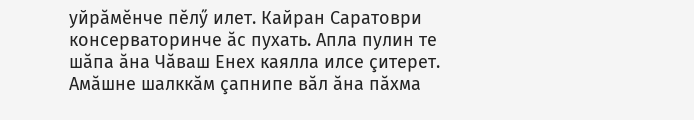уйрăмĕнче пĕлӳ илет. Кайран Саратоври консерваторинче ăс пухать. Апла пулин те шăпа ăна Чăваш Енех каялла илсе çитерет. Амăшне шалккăм çапнипе вăл ăна пăхма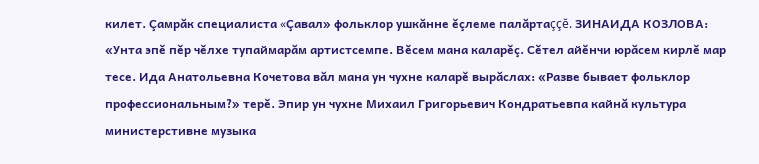килет. Çамрăк специалиста «Çавал» фольклор ушкăнне ĕçлеме палăртаççĕ. ЗИНАИДА КОЗЛОВА: «Унта эпĕ пĕр чĕлхе тупаймарăм артистсемпе. Вĕсем мана каларĕç. Сĕтел айĕнчи юрăсем кирлĕ мар тесе. Ида Анатольевна Кочетова вăл мана ун чухне каларĕ вырăслах: «Разве бывает фольклор профессиональным?» терĕ. Эпир ун чухне Михаил Григорьевич Кондратьевпа кайнă культура министерстивне музыка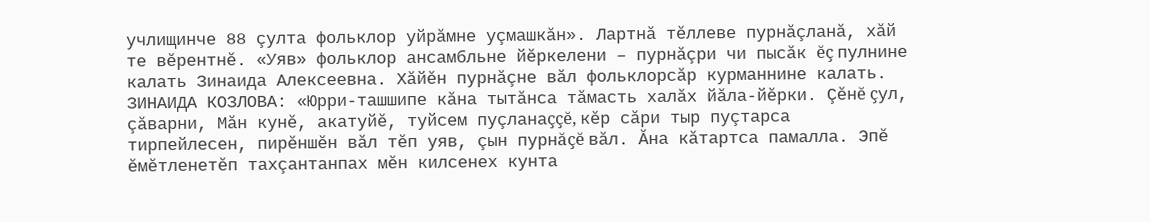учлищинче 88 çулта фольклор уйрăмне уçмашкăн». Лартнă тĕллеве пурнăçланă, хăй те вĕрентнĕ. «Уяв» фольклор ансамбльне йĕркелени – пурнăçри чи пысăк ĕç пулнине калать Зинаида Алексеевна. Хăйĕн пурнăçне вăл фольклорсăр курманнине калать. ЗИНАИДА КОЗЛОВА: «Юрри-ташшипе кăна тытăнса тăмасть халăх йăла-йĕрки. Çĕнĕ çул, çăварни, Мăн кунĕ, акатуйĕ, туйсем пуçланаççĕ, кĕр сăри тыр пуçтарса тирпейлесен, пирĕншĕн вăл тĕп уяв, çын пурнăçĕ вăл. Ăна кăтартса памалла. Эпĕ ĕмĕтленетĕп тахçантанпах мĕн килсенех кунта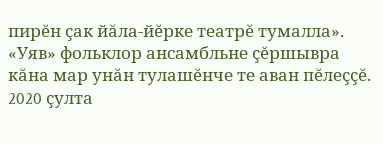пирĕн çак йăла-йĕрке театрĕ тумалла». «Уяв» фольклор ансамбльне çĕршывра кăна мар унăн тулашĕнче те аван пĕлеççĕ. 2020 çулта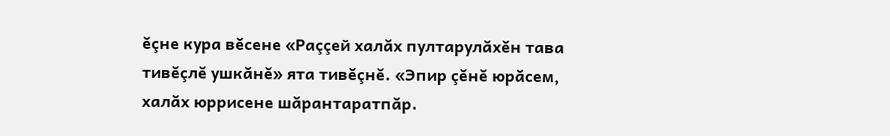ĕçне кура вĕсене «Раççей халăх пултарулăхĕн тава тивĕçлĕ ушкăнĕ» ята тивĕçнĕ. «Эпир çĕнĕ юрăсем, халăх юррисене шăрантаратпăр.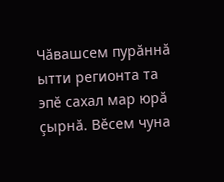Чăвашсем пурăннă ытти регионта та эпĕ сахал мар юрă çырнă. Вĕсем чуна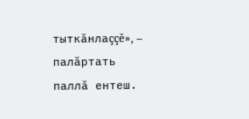тыткăнлаççĕ», – палăртать паллă ентеш.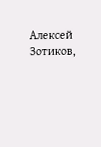Алексей Зотиков,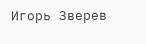Игорь Зверев